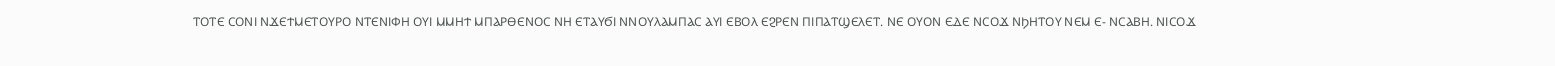ⲦⲞⲦⲈ ⲤⲞⲚⲒ ⲚϪⲈϮⲘⲈⲦⲞⲨⲢⲞ ⲚⲦⲈⲚⲒⲪⲎ ⲞⲨⲒ ⲘⲘⲎϮ ⲘⲠⲀⲢⲐⲈⲚⲞⲤ ⲚⲎ ⲈⲦⲀⲨϬⲒ ⲚⲚⲞⲨⲖⲀⲘⲠⲀⲤ ⲀⲨⲒ ⲈⲂⲞⲖ ⲈϨⲢⲈⲚ ⲠⲒⲠⲀⲦϢⲈⲖⲈⲦ. ⲚⲈ ⲞⲨⲞⲚ ⲈⲆⲈ ⲚⲤⲞϪ ⲚϦⲎⲦⲞⲨ ⲚⲈⲘ Ⲉ- ⲚⲤⲀⲂⲎ. ⲚⲒⲤⲞϪ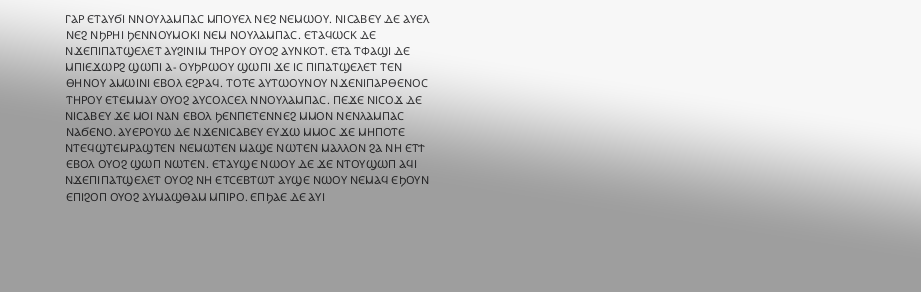ⲄⲀⲢ ⲈⲦⲀⲨϬⲒ ⲚⲚⲞⲨⲖⲀⲘⲠⲀⲤ ⲘⲠⲞⲨⲈⲖ ⲚⲈϨ ⲚⲈⲘⲰⲞⲨ. ⲚⲒⲤⲀⲂⲈⲨ ⲆⲈ ⲀⲨⲈⲖ ⲚⲈϨ ⲚϦⲢⲎⲒ ϦⲈⲚⲚⲞⲨⲘⲞⲔⲒ ⲚⲈⲘ ⲚⲞⲨⲖⲀⲘⲠⲀⲤ. ⲈⲦⲀϤⲰⲤⲔ ⲆⲈ ⲚϪⲈⲠⲒⲠⲀⲦϢⲈⲖⲈⲦ ⲀⲨϨⲒⲚⲒⲘ ⲦⲎⲢⲞⲨ ⲞⲨⲞϨ ⲀⲨⲚⲔⲞⲦ. ⲈⲦⲀ ⲦⲪⲀϢⲒ ⲆⲈ ⲘⲠⲒⲈϪⲰⲢϨ ϢⲰⲠⲒ Ⲁ- ⲞⲨϦⲢⲰⲞⲨ ϢⲰⲠⲒ ϪⲈ ⲒⲤ ⲠⲒⲠⲀⲦϢⲈⲖⲈⲦ ⲦⲈⲚ ⲐⲎⲚⲞⲨ ⲀⲘⲰⲒⲚⲒ ⲈⲂⲞⲖ ⲈϨⲢⲀϤ. ⲦⲞⲦⲈ ⲀⲨⲦⲰⲞⲨⲚⲞⲨ ⲚϪⲈⲚⲒⲠⲀⲢⲐⲈⲚⲞⲤ ⲦⲎⲢⲞⲨ ⲈⲦⲈⲘⲘⲀⲨ ⲞⲨⲞϨ ⲀⲨⲤⲞⲖⲤⲈⲖ ⲚⲚⲞⲨⲖⲀⲘⲠⲀⲤ. ⲠⲈϪⲈ ⲚⲒⲤⲞϪ ⲆⲈ ⲚⲒⲤⲀⲂⲈⲨ ϪⲈ ⲘⲞⲒ ⲚⲀⲚ ⲈⲂⲞⲖ ϦⲈⲚⲠⲈⲦⲈⲚⲚⲈϨ ⲘⲘⲞⲚ ⲚⲈⲚⲖⲀⲘⲠⲀⲤ ⲚⲀϬⲈⲚⲞ. ⲀⲨⲈⲢⲞⲨⲰ ⲆⲈ ⲚϪⲈⲚⲒⲤⲀⲂⲈⲨ ⲈⲨϪⲰ ⲘⲘⲞⲤ ϪⲈ ⲘⲎⲠⲞⲦⲈ ⲚⲦⲈϤϢⲦⲈⲘⲢⲀϢⲦⲈⲚ ⲚⲈⲘⲰⲦⲈⲚ ⲘⲀϢⲈ ⲚⲰⲦⲈⲚ ⲘⲀⲖⲖⲞⲚ ϨⲀ ⲚⲎ ⲈⲦϮ ⲈⲂⲞⲖ ⲞⲨⲞϨ ϢⲰⲠ ⲚⲰⲦⲈⲚ. ⲈⲦⲀⲨϢⲈ ⲚⲰⲞⲨ ⲆⲈ ϪⲈ ⲚⲦⲞⲨϢⲰⲠ ⲀϤⲒ ⲚϪⲈⲠⲒⲠⲀⲦϢⲈⲖⲈⲦ ⲞⲨⲞϨ ⲚⲎ ⲈⲦⲤⲈⲂⲦⲰⲦ ⲀⲨϢⲈ ⲚⲰⲞⲨ ⲚⲈⲘⲀϤ ⲈϦⲞⲨⲚ ⲈⲠⲒϨⲞⲠ ⲞⲨⲞϨ ⲀⲨⲘⲀϢⲐⲀⲘ ⲘⲠⲒⲢⲞ. ⲈⲠϦⲀⲈ ⲆⲈ ⲀⲨⲒ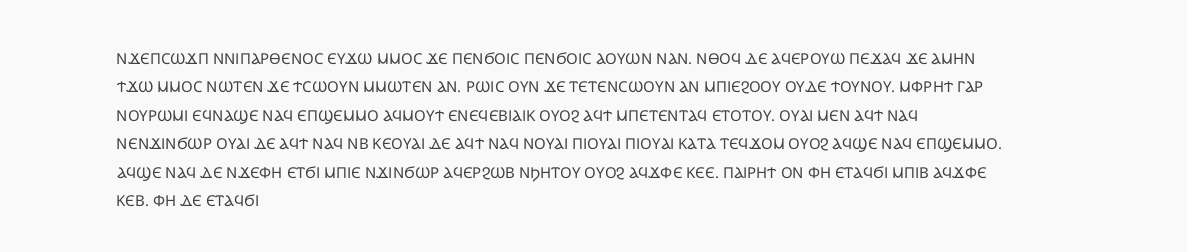ⲚϪⲈⲠⲤⲰϪⲠ ⲚⲚⲒⲠⲀⲢⲐⲈⲚⲞⲤ ⲈⲨϪⲰ ⲘⲘⲞⲤ ϪⲈ ⲠⲈⲚϬⲞⲒⲤ ⲠⲈⲚϬⲞⲒⲤ ⲀⲞⲨⲰⲚ ⲚⲀⲚ. ⲚⲐⲞϤ ⲆⲈ ⲀϤⲈⲢⲞⲨⲰ ⲠⲈϪⲀϤ ϪⲈ ⲀⲘⲎⲚ ϮϪⲰ ⲘⲘⲞⲤ ⲚⲰⲦⲈⲚ ϪⲈ ϮⲤⲰⲞⲨⲚ ⲘⲘⲰⲦⲈⲚ ⲀⲚ. ⲢⲰⲒⲤ ⲞⲨⲚ ϪⲈ ⲦⲈⲦⲈⲚⲤⲰⲞⲨⲚ ⲀⲚ ⲘⲠⲒⲈϨⲞⲞⲨ ⲞⲨⲆⲈ ϮⲞⲨⲚⲞⲨ. ⲘⲪⲢⲎϮ ⲄⲀⲢ ⲚⲞⲨⲢⲰⲘⲒ ⲈϤⲚⲀϢⲈ ⲚⲀϤ ⲈⲠϢⲈⲘⲘⲞ ⲀϤⲘⲞⲨϮ ⲈⲚⲈϤⲈⲂⲒⲀⲒⲔ ⲞⲨⲞϨ ⲀϤϮ ⲘⲠⲈⲦⲈⲚⲦⲀϤ ⲈⲦⲞⲦⲞⲨ. ⲞⲨⲀⲒ ⲘⲈⲚ ⲀϤϮ ⲚⲀϤ ⲚⲈⲚϪⲒⲚϬⲰⲢ ⲞⲨⲀⲒ ⲆⲈ ⲀϤϮ ⲚⲀϤ ⲚⲂ ⲔⲈⲞⲨⲀⲒ ⲆⲈ ⲀϤϮ ⲚⲀϤ ⲚⲞⲨⲀⲒ ⲠⲒⲞⲨⲀⲒ ⲠⲒⲞⲨⲀⲒ ⲔⲀⲦⲀ ⲦⲈϤϪⲞⲘ ⲞⲨⲞϨ ⲀϤϢⲈ ⲚⲀϤ ⲈⲠϢⲈⲘⲘⲞ. ⲀϤϢⲈ ⲚⲀϤ ⲆⲈ ⲚϪⲈⲪⲎ ⲈⲦϬⲒ ⲘⲠⲒⲈ ⲚϪⲒⲚϬⲰⲢ ⲀϤⲈⲢϨⲰⲂ ⲚϦⲎⲦⲞⲨ ⲞⲨⲞϨ ⲀϤϪⲪⲈ ⲔⲈⲈ. ⲠⲀⲒⲢⲎϮ ⲞⲚ ⲪⲎ ⲈⲦⲀϤϬⲒ ⲘⲠⲒⲂ ⲀϤϪⲪⲈ ⲔⲈⲂ. ⲪⲎ ⲆⲈ ⲈⲦⲀϤϬⲒ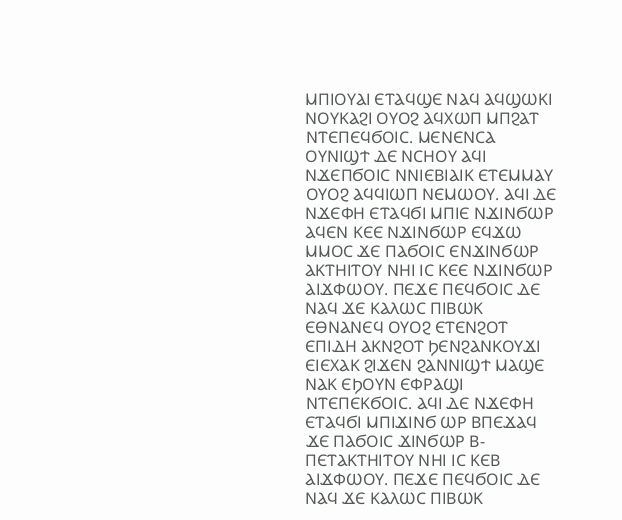ⲘⲠⲒⲞⲨⲀⲒ ⲈⲦⲀϤϢⲈ ⲚⲀϤ ⲀϤϢⲰⲔⲒ ⲚⲞⲨⲔⲀϨⲒ ⲞⲨⲞϨ ⲀϤⲬⲰⲠ ⲘⲠϨⲀⲦ ⲚⲦⲈⲠⲈϤϬⲞⲒⲤ. ⲘⲈⲚⲈⲚⲤⲀ ⲞⲨⲚⲒϢϮ ⲆⲈ ⲚⲤⲎⲞⲨ ⲀϤⲒ ⲚϪⲈⲠϬⲞⲒⲤ ⲚⲚⲒⲈⲂⲒⲀⲒⲔ ⲈⲦⲈⲘⲘⲀⲨ ⲞⲨⲞϨ ⲀϤϤⲒⲰⲠ ⲚⲈⲘⲰⲞⲨ. ⲀϤⲒ ⲆⲈ ⲚϪⲈⲪⲎ ⲈⲦⲀϤϬⲒ ⲘⲠⲒⲈ ⲚϪⲒⲚϬⲰⲢ ⲀϤⲈⲚ ⲔⲈⲈ ⲚϪⲒⲚϬⲰⲢ ⲈϤϪⲰ ⲘⲘⲞⲤ ϪⲈ ⲠⲀϬⲞⲒⲤ ⲈⲚϪⲒⲚϬⲰⲢ ⲀⲔⲦⲎⲒⲦⲞⲨ ⲚⲎⲒ ⲒⲤ ⲔⲈⲈ ⲚϪⲒⲚϬⲰⲢ ⲀⲒϪⲪⲰⲞⲨ. ⲠⲈϪⲈ ⲠⲈϤϬⲞⲒⲤ ⲆⲈ ⲚⲀϤ ϪⲈ ⲔⲀⲖⲰⲤ ⲠⲒⲂⲰⲔ ⲈⲐⲚⲀⲚⲈϤ ⲞⲨⲞϨ ⲈⲦⲈⲚϨⲞⲦ ⲈⲠⲒⲆⲎ ⲀⲔⲚϨⲞⲦ ϦⲈⲚϨⲀⲚⲔⲞⲨϪⲒ ⲈⲒⲈⲬⲀⲔ ϨⲒϪⲈⲚ ϨⲀⲚⲚⲒϢϮ ⲘⲀϢⲈ ⲚⲀⲔ ⲈϦⲞⲨⲚ ⲈⲪⲢⲀϢⲒ ⲚⲦⲈⲠⲈⲔϬⲞⲒⲤ. ⲀϤⲒ ⲆⲈ ⲚϪⲈⲪⲎ ⲈⲦⲀϤϬⲒ ⲘⲠⲒϪⲒⲚϬ ⲰⲢ ⲂⲠⲈϪⲀϤ ϪⲈ ⲠⲀϬⲞⲒⲤ ϪⲒⲚϬⲰⲢ Ⲃ- ⲠⲈⲦⲀⲔⲦⲎⲒⲦⲞⲨ ⲚⲎⲒ ⲒⲤ ⲔⲈⲂ ⲀⲒϪⲪⲰⲞⲨ. ⲠⲈϪⲈ ⲠⲈϤϬⲞⲒⲤ ⲆⲈ ⲚⲀϤ ϪⲈ ⲔⲀⲖⲰⲤ ⲠⲒⲂⲰⲔ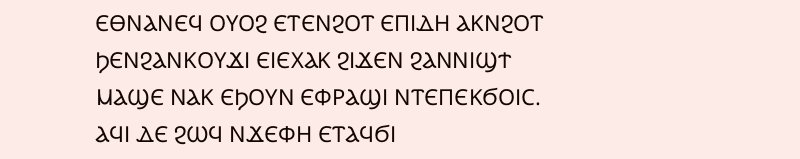ⲈⲐⲚⲀⲚⲈϤ ⲞⲨⲞϨ ⲈⲦⲈⲚϨⲞⲦ ⲈⲠⲒⲆⲎ ⲀⲔⲚϨⲞⲦ ϦⲈⲚϨⲀⲚⲔⲞⲨϪⲒ ⲈⲒⲈⲬⲀⲔ ϨⲒϪⲈⲚ ϨⲀⲚⲚⲒϢϮ ⲘⲀϢⲈ ⲚⲀⲔ ⲈϦⲞⲨⲚ ⲈⲪⲢⲀϢⲒ ⲚⲦⲈⲠⲈⲔϬⲞⲒⲤ. ⲀϤⲒ ⲆⲈ ϨⲰϤ ⲚϪⲈⲪⲎ ⲈⲦⲀϤϬⲒ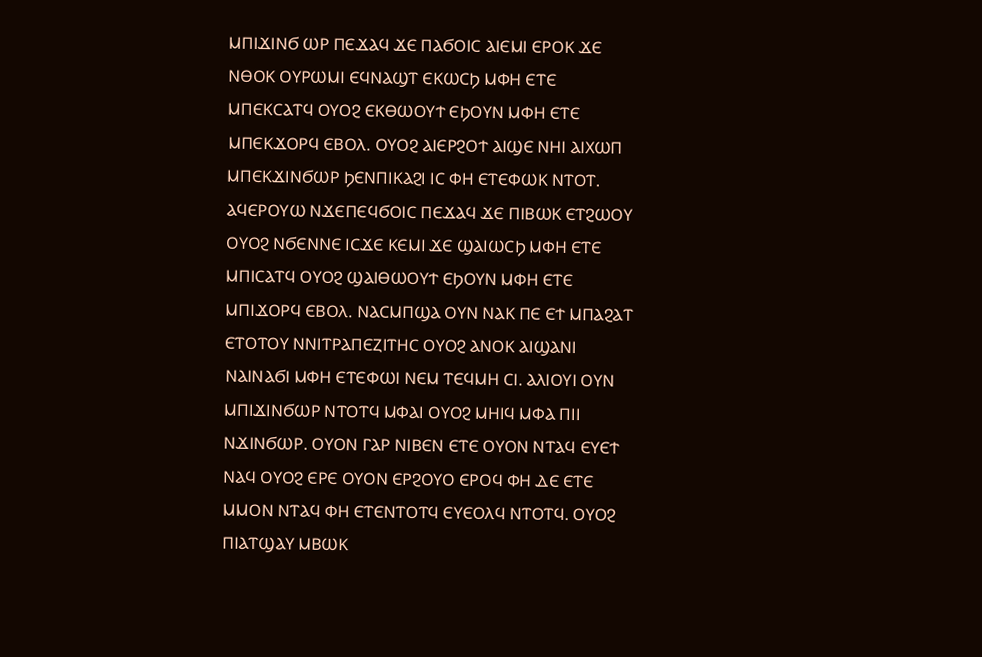ⲘⲠⲒϪⲒⲚϬ ⲰⲢ ⲠⲈϪⲀϤ ϪⲈ ⲠⲀϬⲞⲒⲤ ⲀⲒⲈⲘⲒ ⲈⲢⲞⲔ ϪⲈ ⲚⲐⲞⲔ ⲞⲨⲢⲰⲘⲒ ⲈϤⲚⲀϢⲦ ⲈⲔⲰⲤϦ ⲘⲪⲎ ⲈⲦⲈ ⲘⲠⲈⲔⲤⲀⲦϤ ⲞⲨⲞϨ ⲈⲔⲐⲰⲞⲨϮ ⲈϦⲞⲨⲚ ⲘⲪⲎ ⲈⲦⲈ ⲘⲠⲈⲔϪⲞⲢϤ ⲈⲂⲞⲖ. ⲞⲨⲞϨ ⲀⲒⲈⲢϨⲞϮ ⲀⲒϢⲈ ⲚⲎⲒ ⲀⲒⲬⲰⲠ ⲘⲠⲈⲔϪⲒⲚϬⲰⲢ ϦⲈⲚⲠⲒⲔⲀϨⲒ ⲒⲤ ⲪⲎ ⲈⲦⲈⲪⲰⲔ ⲚⲦⲞⲦ. ⲀϤⲈⲢⲞⲨⲰ ⲚϪⲈⲠⲈϤϬⲞⲒⲤ ⲠⲈϪⲀϤ ϪⲈ ⲠⲒⲂⲰⲔ ⲈⲦϨⲰⲞⲨ ⲞⲨⲞϨ ⲚϬⲈⲚⲚⲈ ⲒⲤϪⲈ ⲔⲈⲘⲒ ϪⲈ ϢⲀⲒⲰⲤϦ ⲘⲪⲎ ⲈⲦⲈ ⲘⲠⲒⲤⲀⲦϤ ⲞⲨⲞϨ ϢⲀⲒⲐⲰⲞⲨϮ ⲈϦⲞⲨⲚ ⲘⲪⲎ ⲈⲦⲈ ⲘⲠⲒϪⲞⲢϤ ⲈⲂⲞⲖ. ⲚⲀⲤⲘⲠϢⲀ ⲞⲨⲚ ⲚⲀⲔ ⲠⲈ ⲈϮ ⲘⲠⲀϨⲀⲦ ⲈⲦⲞⲦⲞⲨ ⲚⲚⲒⲦⲢⲀⲠⲈⲌⲒⲦⲎⲤ ⲞⲨⲞϨ ⲀⲚⲞⲔ ⲀⲒϢⲀⲚⲒ ⲚⲀⲒⲚⲀϬⲒ ⲘⲪⲎ ⲈⲦⲈⲪⲰⲒ ⲚⲈⲘ ⲦⲈϤⲘⲎ ⲤⲒ. ⲀⲖⲒⲞⲨⲒ ⲞⲨⲚ ⲘⲠⲒϪⲒⲚϬⲰⲢ ⲚⲦⲞⲦϤ ⲘⲪⲀⲒ ⲞⲨⲞϨ ⲘⲎⲒϤ ⲘⲪⲀ ⲠⲒⲒ ⲚϪⲒⲚϬⲰⲢ. ⲞⲨⲞⲚ ⲄⲀⲢ ⲚⲒⲂⲈⲚ ⲈⲦⲈ ⲞⲨⲞⲚ ⲚⲦⲀϤ ⲈⲨⲈϮ ⲚⲀϤ ⲞⲨⲞϨ ⲈⲢⲈ ⲞⲨⲞⲚ ⲈⲢϨⲞⲨⲞ ⲈⲢⲞϤ ⲪⲎ ⲆⲈ ⲈⲦⲈ ⲘⲘⲞⲚ ⲚⲦⲀϤ ⲪⲎ ⲈⲦⲈⲚⲦⲞⲦϤ ⲈⲨⲈⲞⲖϤ ⲚⲦⲞⲦϤ. ⲞⲨⲞϨ ⲠⲒⲀⲦϢⲀⲨ ⲘⲂⲰⲔ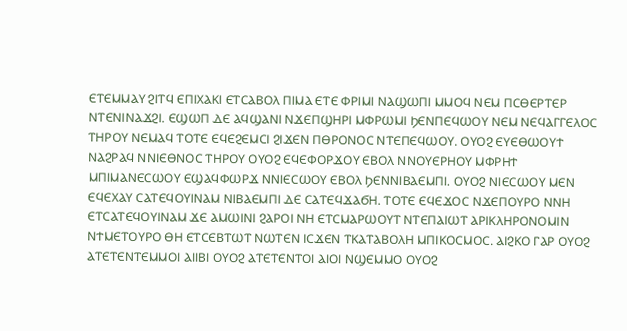ⲈⲦⲈⲘⲘⲀⲨ ϨⲒⲦϤ ⲈⲠⲒⲬⲀⲔⲒ ⲈⲦⲤⲀⲂⲞⲖ ⲠⲒⲘⲀ ⲈⲦⲈ ⲪⲢⲒⲘⲒ ⲚⲀϢⲰⲠⲒ ⲘⲘⲞϤ ⲚⲈⲘ ⲠⲤⲐⲈⲢⲦⲈⲢ ⲚⲦⲈⲚⲒⲚⲀϪϨⲒ. ⲈϢⲰⲠ ⲆⲈ ⲀϤϢⲀⲚⲒ ⲚϪⲈⲠϢⲎⲢⲒ ⲘⲪⲢⲰⲘⲒ ϦⲈⲚⲠⲈϤⲰⲞⲨ ⲚⲈⲘ ⲚⲈϤⲀⲄⲄⲈⲖⲞⲤ ⲦⲎⲢⲞⲨ ⲚⲈⲘⲀϤ ⲦⲞⲦⲈ ⲈϤⲈϨⲈⲘⲤⲒ ϨⲒϪⲈⲚ ⲠⲐⲢⲞⲚⲞⲤ ⲚⲦⲈⲠⲈϤⲰⲞⲨ. ⲞⲨⲞϨ ⲈⲨⲈⲐⲰⲞⲨϮ ⲚⲀϨⲢⲀϤ ⲚⲚⲒⲈⲐⲚⲞⲤ ⲦⲎⲢⲞⲨ ⲞⲨⲞϨ ⲈϤⲈⲪⲞⲢϪⲞⲨ ⲈⲂⲞⲖ ⲚⲚⲞⲨⲈⲢⲎⲞⲨ ⲘⲪⲢⲎϮ ⲘⲠⲒⲘⲀⲚⲈⲤⲰⲞⲨ ⲈϢⲀϤⲪⲰⲢϪ ⲚⲚⲒⲈⲤⲰⲞⲨ ⲈⲂⲞⲖ ϦⲈⲚⲚⲒⲂⲀⲈⲘⲠⲒ. ⲞⲨⲞϨ ⲚⲒⲈⲤⲰⲞⲨ ⲘⲈⲚ ⲈϤⲈⲬⲀⲨ ⲤⲀⲦⲈϤⲞⲨⲒⲚⲀⲘ ⲚⲒⲂⲀⲈⲘⲠⲒ ⲆⲈ ⲤⲀⲦⲈϤϪⲀϬⲎ. ⲦⲞⲦⲈ ⲈϤⲈϪⲞⲤ ⲚϪⲈⲠⲞⲨⲢⲞ ⲚⲚⲎ ⲈⲦⲤⲀⲦⲈϤⲞⲨⲒⲚⲀⲘ ϪⲈ ⲀⲘⲰⲒⲚⲒ ϨⲀⲢⲞⲒ ⲚⲎ ⲈⲦⲤⲘⲀⲢⲰⲞⲨⲦ ⲚⲦⲈⲠⲀⲒⲰⲦ ⲀⲢⲒⲔⲖⲎⲢⲞⲚⲞⲘⲒⲚ ⲚϮⲘⲈⲦⲞⲨⲢⲞ ⲐⲎ ⲈⲦⲤⲈⲂⲦⲰⲦ ⲚⲰⲦⲈⲚ ⲒⲤϪⲈⲚ ⲦⲔⲀⲦⲀⲂⲞⲖⲎ ⲘⲠⲒⲔⲞⲤⲘⲞⲤ. ⲀⲒϨⲔⲞ ⲄⲀⲢ ⲞⲨⲞϨ ⲀⲦⲈⲦⲈⲚⲦⲈⲘⲘⲞⲒ ⲀⲒⲒⲂⲒ ⲞⲨⲞϨ ⲀⲦⲈⲦⲈⲚⲦⲞⲒ ⲀⲒⲞⲒ ⲚϢⲈⲘⲘⲞ ⲞⲨⲞϨ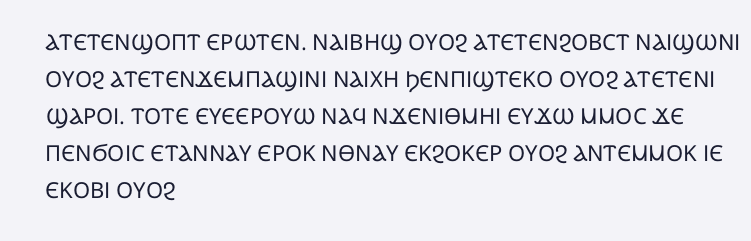ⲀⲦⲈⲦⲈⲚϢⲞⲠⲦ ⲈⲢⲰⲦⲈⲚ. ⲚⲀⲒⲂⲎϢ ⲞⲨⲞϨ ⲀⲦⲈⲦⲈⲚϨⲞⲂⲤⲦ ⲚⲀⲒϢⲰⲚⲒ ⲞⲨⲞϨ ⲀⲦⲈⲦⲈⲚϪⲈⲘⲠⲀϢⲒⲚⲒ ⲚⲀⲒⲬⲎ ϦⲈⲚⲠⲒϢⲦⲈⲔⲞ ⲞⲨⲞϨ ⲀⲦⲈⲦⲈⲚⲒ ϢⲀⲢⲞⲒ. ⲦⲞⲦⲈ ⲈⲨⲈⲈⲢⲞⲨⲰ ⲚⲀϤ ⲚϪⲈⲚⲒⲐⲘⲎⲒ ⲈⲨϪⲰ ⲘⲘⲞⲤ ϪⲈ ⲠⲈⲚϬⲞⲒⲤ ⲈⲦⲀⲚⲚⲀⲨ ⲈⲢⲞⲔ ⲚⲐⲚⲀⲨ ⲈⲔϨⲞⲔⲈⲢ ⲞⲨⲞϨ ⲀⲚⲦⲈⲘⲘⲞⲔ ⲒⲈ ⲈⲔⲞⲂⲒ ⲞⲨⲞϨ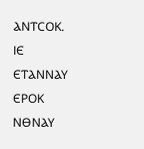ⲀⲚⲦⲤⲞⲔ. ⲒⲈ ⲈⲦⲀⲚⲚⲀⲨ ⲈⲢⲞⲔ ⲚⲐⲚⲀⲨ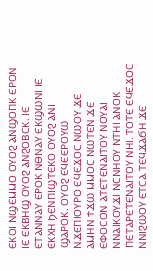ⲈⲔⲞⲒ ⲚϢⲈⲘⲘⲞ ⲞⲨⲞϨ ⲀⲚϢⲞⲠⲔ ⲈⲢⲞⲚ ⲒⲈ ⲈⲔⲂⲎϢ ⲞⲨⲞϨ ⲀⲚϨⲞⲂⲤⲔ. ⲒⲈ ⲈⲦⲀⲚⲚⲀⲨ ⲈⲢⲞⲔ ⲚⲐⲚⲀⲨ ⲈⲔϢⲰⲚⲒ ⲒⲈ ⲈⲔⲬⲎ ϦⲈⲚⲠⲒϢⲦⲈⲔⲞ ⲞⲨⲞϨ ⲀⲚⲒ ϢⲀⲢⲞⲔ. ⲞⲨⲞϨ ⲈϤⲈⲈⲢⲞⲨⲰ ⲚϪⲈⲠⲒⲞⲨⲢⲞ ⲈϤⲈϪⲞⲤ ⲚⲰⲞⲨ ϪⲈ ⲀⲘⲎⲚ ϮϪⲰ ⲘⲘⲞⲤ ⲚⲰⲦⲈⲚ ϪⲈ ⲈⲪⲞⲤⲞⲚ ⲀⲦⲈⲦⲈⲚⲀⲒⲦⲞⲨ ⲚⲞⲨⲀⲒ ⲚⲚⲀⲒⲔⲞⲨϪⲒ ⲚⲤⲚⲎⲞⲨ ⲚⲦⲎⲒ ⲀⲚⲞⲔ ⲠⲈⲦⲀⲢⲈⲦⲈⲚⲀⲒⲦⲞⲨ ⲚⲎⲒ. ⲦⲞⲦⲈ ⲈϤⲈϪⲞⲤ ⲚⲚⲒϨⲰⲞⲨ ⲈⲦⲤⲀ ⲦⲈϤϪⲀϬⲎ ϪⲈ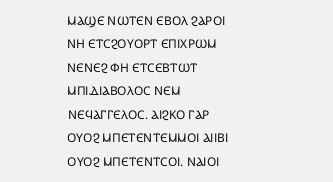ⲘⲀϢⲈ ⲚⲰⲦⲈⲚ ⲈⲂⲞⲖ ϨⲀⲢⲞⲒ ⲚⲎ ⲈⲦⲤϨⲞⲨⲞⲢⲦ ⲈⲠⲒⲬⲢⲰⲘ ⲚⲈⲚⲈϨ ⲪⲎ ⲈⲦⲤⲈⲂⲦⲰⲦ ⲘⲠⲒⲆⲒⲀⲂⲞⲖⲞⲤ ⲚⲈⲘ ⲚⲈϤⲀⲄⲄⲈⲖⲞⲤ. ⲀⲒϨⲔⲞ ⲄⲀⲢ ⲞⲨⲞϨ ⲘⲠⲈⲦⲈⲚⲦⲈⲘⲘⲞⲒ ⲀⲒⲒⲂⲒ ⲞⲨⲞϨ ⲘⲠⲈⲦⲈⲚⲦⲤⲞⲒ. ⲚⲀⲒⲞⲒ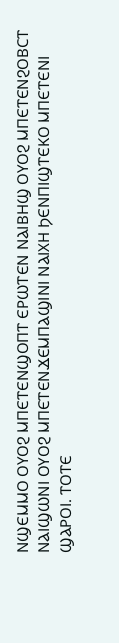ⲚϢⲈⲘⲘⲞ ⲞⲨⲞϨ ⲘⲠⲈⲦⲈⲚϢⲞⲠⲦ ⲈⲢⲰⲦⲈⲚ ⲚⲀⲒⲂⲎϢ ⲞⲨⲞϨ ⲘⲠⲈⲦⲈⲚϨⲞⲂⲤⲦ ⲚⲀⲒϢⲰⲚⲒ ⲞⲨⲞϨ ⲘⲠⲈⲦⲈⲚϪⲈⲘⲠⲀϢⲒⲚⲒ ⲚⲀⲒⲬⲎ ϦⲈⲚⲠⲒϢⲦⲈⲔⲞ ⲘⲠⲈⲦⲈⲚⲒ ϢⲀⲢⲞⲒ. ⲦⲞⲦⲈ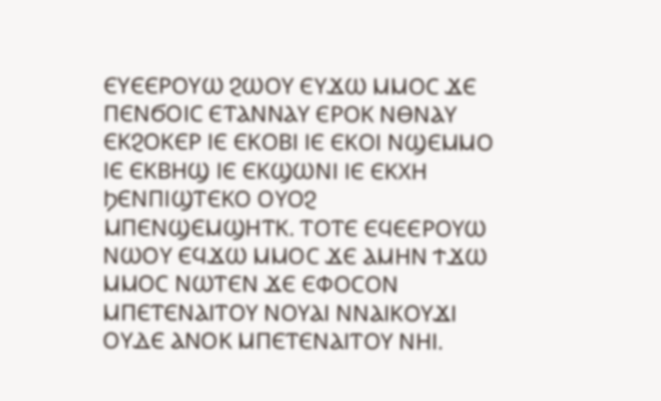ⲈⲨⲈⲈⲢⲞⲨⲰ ϨⲰⲞⲨ ⲈⲨϪⲰ ⲘⲘⲞⲤ ϪⲈ ⲠⲈⲚϬⲞⲒⲤ ⲈⲦⲀⲚⲚⲀⲨ ⲈⲢⲞⲔ ⲚⲐⲚⲀⲨ ⲈⲔϨⲞⲔⲈⲢ ⲒⲈ ⲈⲔⲞⲂⲒ ⲒⲈ ⲈⲔⲞⲒ ⲚϢⲈⲘⲘⲞ ⲒⲈ ⲈⲔⲂⲎϢ ⲒⲈ ⲈⲔϢⲰⲚⲒ ⲒⲈ ⲈⲔⲬⲎ ϦⲈⲚⲠⲒϢⲦⲈⲔⲞ ⲞⲨⲞϨ ⲘⲠⲈⲚϢⲈⲘϢⲎⲦⲔ. ⲦⲞⲦⲈ ⲈϤⲈⲈⲢⲞⲨⲰ ⲚⲰⲞⲨ ⲈϤϪⲰ ⲘⲘⲞⲤ ϪⲈ ⲀⲘⲎⲚ ϮϪⲰ ⲘⲘⲞⲤ ⲚⲰⲦⲈⲚ ϪⲈ ⲈⲪⲞⲤⲞⲚ ⲘⲠⲈⲦⲈⲚⲀⲒⲦⲞⲨ ⲚⲞⲨⲀⲒ ⲚⲚⲀⲒⲔⲞⲨϪⲒ ⲞⲨⲆⲈ ⲀⲚⲞⲔ ⲘⲠⲈⲦⲈⲚⲀⲒⲦⲞⲨ ⲚⲎⲒ.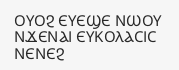ⲞⲨⲞϨ ⲈⲨⲈϢⲈ ⲚⲰⲞⲨ ⲚϪⲈⲚⲀⲒ ⲈⲨⲔⲞⲖⲀⲤⲒⲤ ⲚⲈⲚⲈϨ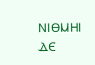ⲚⲒⲐⲘⲎⲒ ⲆⲈ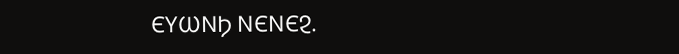ⲈⲨⲰⲚϦ ⲚⲈⲚⲈϨ.